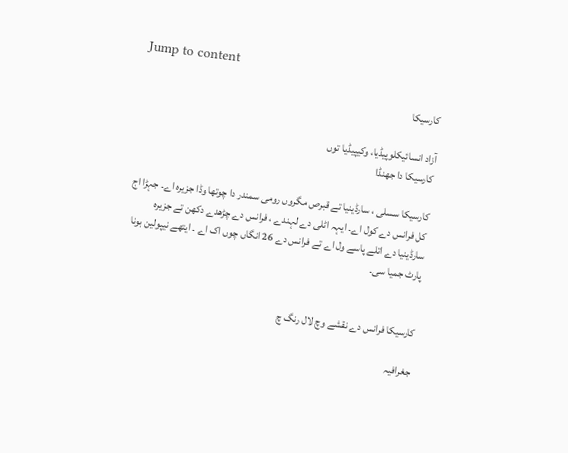Jump to content

کارسیکا

آزاد انسائیکلوپیڈیا، وکیپیڈیا توں
کارسیکا دا جھنڈا

کارسیکا سسلی ، سارڈینیا تے قبرص مگروں رومی سمندر دا چوتھا وڈا جزیرہ اے۔ جہڑا اج کل فرانس دے کول اے۔ ایہہ اٹلی دے لہندے ، فرانس دے چڑھدے دکھن تے جزیرہ سارڈینیا دے اتلے پاسے ول اے تے فرانس دے 26 انگاں چوں اک اے ۔ ایتھے نیپولین بونا پارٹ جمیا سی۔


کارسیکا فرانس دے نقشے وچ لال رنگ چ

جغرافیہ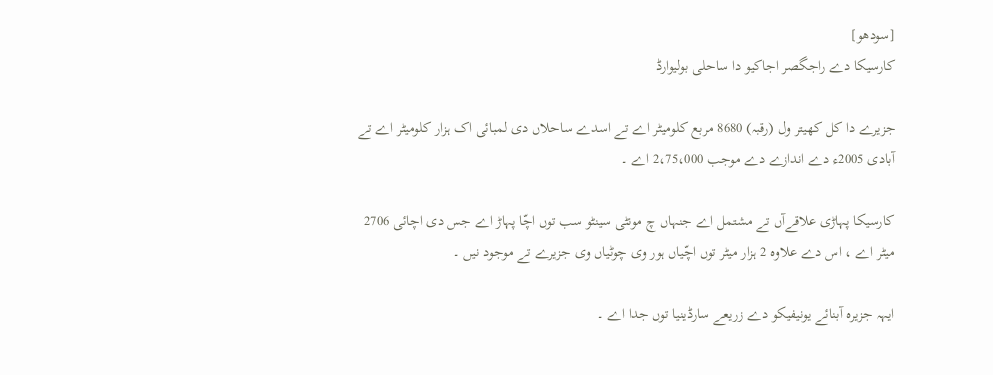[سودھو]
کارسیکا دے راجگصر اجاکیو دا ساحلی بولیوارڈ

جزیرے دا کل کھیتر ول (رقبہ) 8680 مربع کلومیٹر اے تے اسدے ساحلاں دی لمبائی اک ہزار کلومیٹر اے تے آبادی 2005ء دے اندازے دے موجب 2،75،000 اے ۔

کارسیکا پہاڑی علاقےآں تے مشتمل اے جنہاں چ مونٹی سینٹو سب توں اچّا پہاڑ اے جس دی اچائی 2706 میٹر اے ، اس دے علاوہ 2 ہزار میٹر توں اچّیاں ہور وی چوٹیاں وی جزیرے تے موجود نیں ۔

ایہہ جزیرہ آبنائے یونیفیکو دے زریعے سارڈینیا توں جدا اے ۔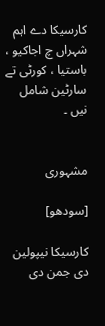کارسیکا دے اہم شہراں چ اجاکیو ، باستیا ، کورٹی تے سارٹین شامل نیں ۔


مشہوری

[سودھو]

کارسیکا نیپولین دی جمن دی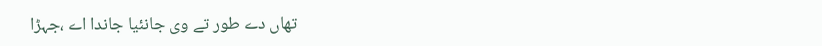تھاں دے طور تے وی جانئیا جاندا اے ،جہڑا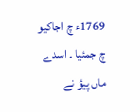1769ء چ اجاکیو چ جمئیا ۔ اسدے ماں پیؤ نے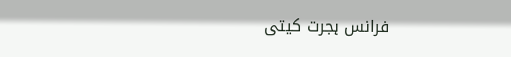فرانس ہجرت کیتی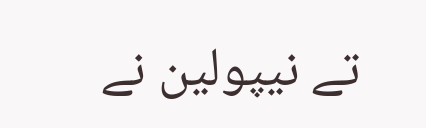تے نیپولین نے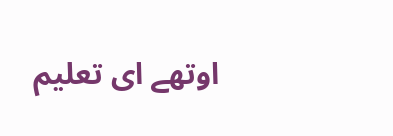اوتھے ای تعلیم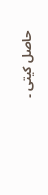حاصل کیتی ۔